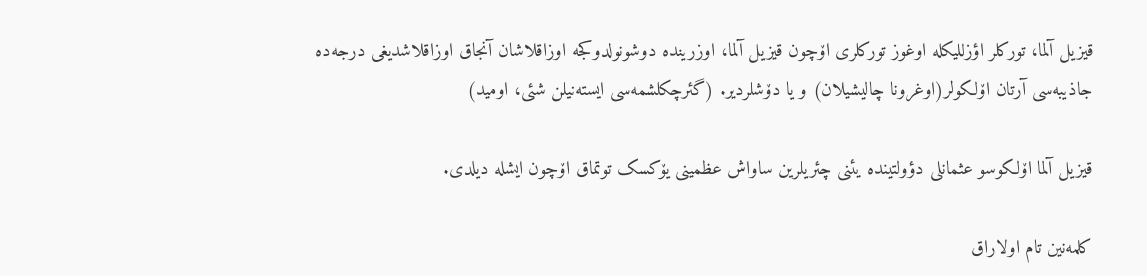قیزیل آلما، تورکلر اؤزللیکله اوغوز تورکلری اۆچون قیزیل آلما، اوزرینده دوشونولدوکجه اوزاقلاشان آنجاق اوزاقلاشدیغی درجه‌ده جاذیبه‌سی آرتان اۆلکولر(اوغرونا چالیشیلان) و یا دۆشلردیر. (گئرچکلشمه‌سی ایسته‌نیلن شئی، اومید)

قیزیل آلما اۆلکوسو عثمانلی دؤولتینده یئنی چئریلرین ساواش عظمینی یۆکسک توتماق اۆچون ایشله دیلدی.

کلمه‌نین تام اولاراق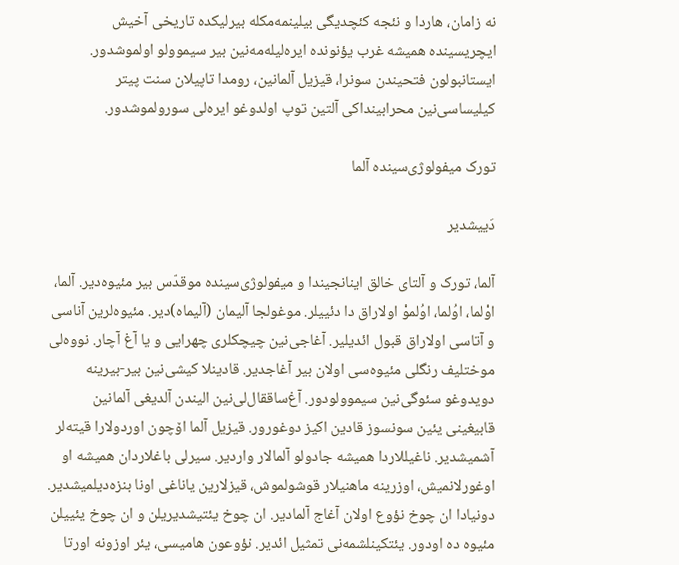نه زامان، هاردا و نئجه کئچدیگی بیلینمه‌مکله بیرلیکده تاریخی آخیش ایچریسینده همیشه غرب یؤنونده ایره‌لیله‌مه‌نین بیر سیموولو اولموشدور. ایستانبولون فتحیندن سونرا، قیزیل آلمانین، رومدا تاپیلان سنت پیتر کیلیساسی‌نین محرابینداکی آلتین توپ اولدوغو ایره‌لی سورولموشدور.

تورک میفولوژی‌سینده آلما

دَییشدیر

آلما، تورک و آلتای خالق اینانجیندا و میفولوژی‌سینده موقدّس بیر مئیوه‌دیر. آلما، اوْلما، اوُلما، اوُلموْ اولاراق دا دئییلر. موغولجا آلیمان (آلیماه)دیر. مئیوه‌لرین آناسی و آتاسی اولاراق قبول ائدیلیر. آغاجی‌نین چیچکلری چهرایی و یا آغ آچار. نووه‌لی موختلیف رنگلی مئیوه‌سی اولان بیر آغاجدیر. قادینلا کیشی‌نین بیر-بیرینه دویدوغو سئوگی‌نین سیموولودور. آغ‌ساققال‌لی‌نین الیندن آلدیغی آلمانین قابیغینی یئین سونسوز قادین اکیز دوغورور. قیزیل آلما اۆچون اوردولارا قیته‌لر آشمیشدیر. ناغیللاردا همیشه جادولو آلمالار واردیر. سیرلی باغلاردان همیشه او اوغورلانمیش، اوزرینه ماهنیلار قوشولموش، قیزلارین یاناغی اونا بنزه‌دیلمیشدیر. دونیادا ان چوخ نؤوع اولان آغاج آلمادیر. ان چوخ یئتیشدیریلن و ان چوخ یئییلن مئیوه ده اودور. یئتکینلشمه‌نی تمثیل ائدیر. نؤوعون هامیسی، یئر اوزونه اورتا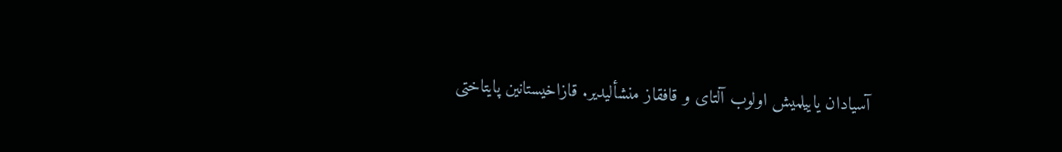آسیادان یاییلمیش اولوب آلتای و قافقاز منشألیدیر. قازاخیستانین پایتاختی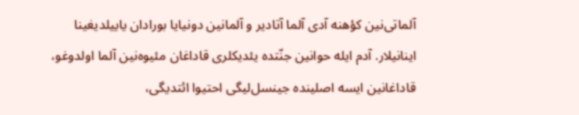آلماتی‌نین کؤهنه آدی آلما آتادیر و آلمانین دونیایا بورادان یاییلدیغینا اینانیلار. آدم ایله حوانین جنّتده یئدیکلری قاداغان مئیوه‌نین آلما اولدوغو، قاداغانین ایسه اصلینده جینسل‌لیگی احتیوا ائتدیگی،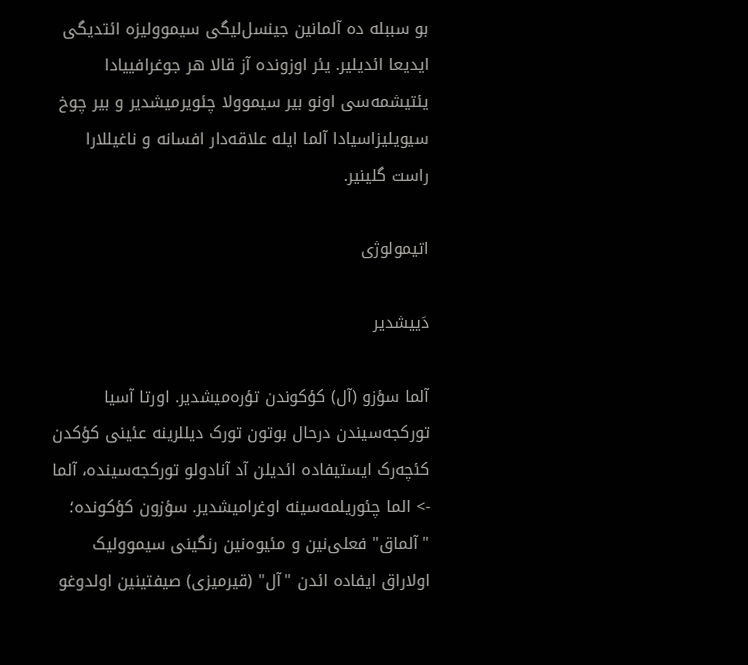بو سببله ده آلمانین جینسل‌لیگی سیموولیزه ائتدیگی ایدیعا ائدیلیر. یئر اوزونده آز قالا هر جوغرافییادا یئتیشمه‌سی اونو بیر سیموولا چئویرمیشدیر و بیر چوخ سیویلیزاسیادا آلما ایله علاقه‌دار افسانه و ناغیللارا راست گلینیر.

اتیمولوژی‌

دَییشدیر

آلما سؤزو (آل) کؤکوندن تؤره‌میشدیر. اورتا آسیا تورکجه‌سیندن درحال بوتون تورک دیللرینه عئینی کؤکدن کئچه‌رک ایستیفاده ائدیلن آد آنادولو تورکجه‌سینده، آلما -> الما چئوریلمه‌سینه اوغرامیشدیر. سؤزون کؤکونده؛ "آلماق" فعلی‌نین و مئیوه‌نین رنگینی سیموولیک اولاراق ایفاده ائدن "آل" (قیرمیزی) صیفتینین اولدوغو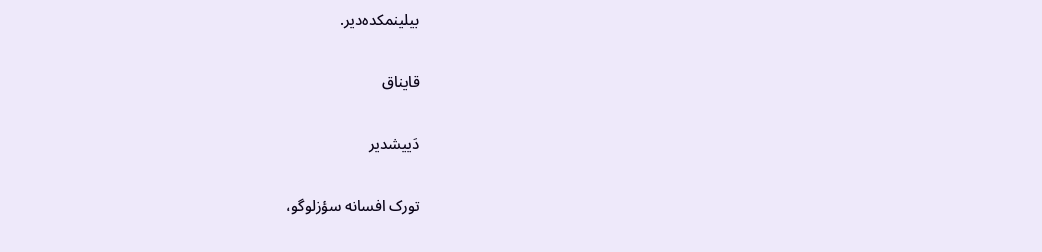بیلینمکده‌دیر.

قایناق

دَییشدیر

تورک افسانه سؤزلوگو،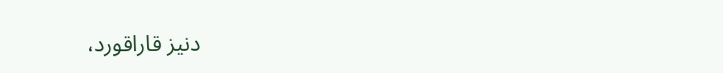دنیز قاراقورد،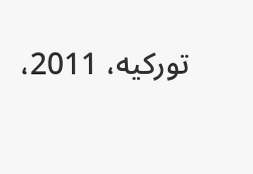تورکیه، 2011،